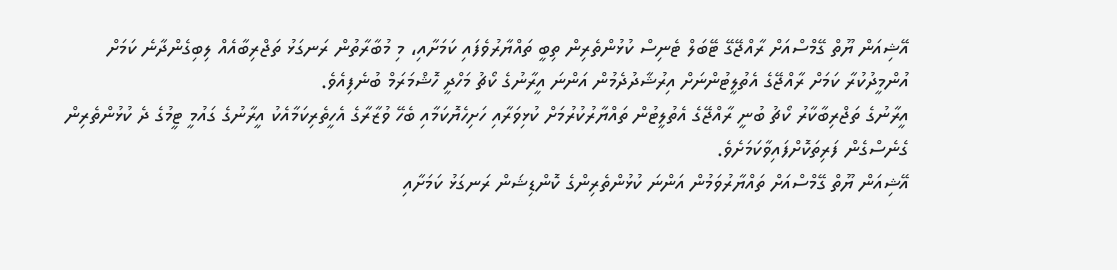އޭޝިއަން ޔޫތް ގޭމްސްއަށް ރާއްޖޭގޭ ޓޭބަލް ޓެނިސް ކުޅުންތެރިން ތިބީ ތައްޔާރުވެފައި ކަމަށާއި، މި މުބާރާތުން ރަނގަޅު ތަޖްރިބާއެއް ލިބިގެންދާނެ ކަމަށް އުންމީދުކުރާ ކަމަށް ރާއްޖޭގެ އެތުލީޓުންނަށް އިރުޝާދުދެމުން އަންނަ އީރާނުގެ ކޯޗު މަހްދީ ހޮޝްމަރަމް ބުނެފިއެވެ.
އީރާނުގެ ތަޖްރިބާކާރު ކޯޗު ބުނީ ރާއްޖޭގެ އެތުލީޓުން ތައްޔާރުކުރުމަށް ކުޅިވަރާއި ހަށިހެޔޮކަމާއި ބެހޭ ވުޒާރާގެ އެހީތެރިކަމާއެކު އީރާނުގެ ގައުމީ ޓީމުގެ ދެ ކުޅުންތެރިން ގެނެސްގެން ފަރިތަކޮށްފައިވާކަމަށެވެ.
އޭޝިއަން ޔޫތް ގޭމްސްއަށް ތައްޔާރުވަމުން އަންނަ ކުޅުންތެރިންގެ ކޮންޑިޝަން ރަނގަޅު ކަމަށާއި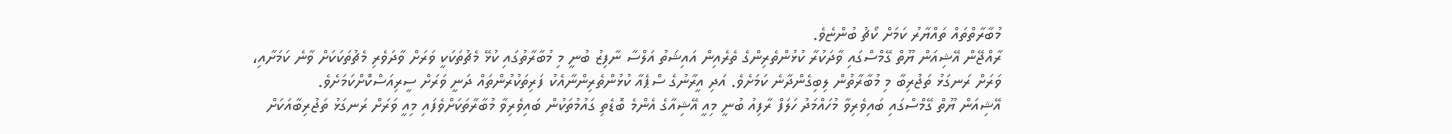މުބާރާތްތައް ތައްޔާރު ކަމަށް ކޯޗު ބުންޏެވެ.
ރާއްޖޭން އޭޝިއަން ޔޫތް ގޭމްސްގައި ވާދަކުރާ ކުޅުންތެރިންގެ ތެރެއިން އައިޝަތު އަލްސާ ނާފިޒު ބުނީ މި މުބާރާތުގައި ކުޅޭ މެޗުތަކަކީ ވަރަށް ވާދަވެރި މެޗުތަކަކަށް ވާނެ ކަމަށާއި، ވަރަށް ރަނގަޅު ތަޖުރިބާ މި މުބާރާތުން ލިބިގެންދާނެ ކަމަށެވެ. އަދި އީރާނުގެ ސްޕެއާ ކުޅުންތެރިންނާއެކު ފަރިތަކުރުންތައް ދަނީ ވަރަށް ސީރިއަސްކޮށްކަމަށެވެ.
އޭޝިއަން ޔޫތް ގޭމްސްގައި ބައިވެރިވާ މުހައްމަދު ހަލަފް ރާފިއު ބުނީ މިއީ އޭޝިއާގެ އެންމެ ބޮޑެތި ގައުމުތަކުން ބައިވެރިވާ މުބާރާތަކަށްވެފައި މިއީ ވަރަށް ރަނގަޅު ތަޖުރިބާއަކަށް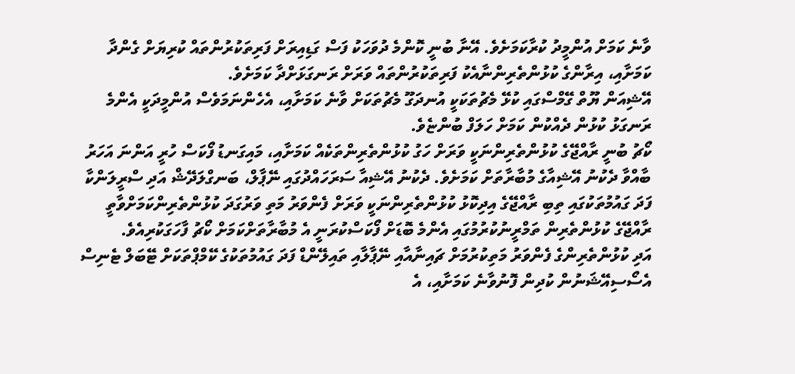ވާނެ ކަމަށް އުންމީދު ކުރާކަމަށެވެ. އޭނާ ބުނީ ކޮންމެ ދުވަހަކު ފަސް ގަޑިއިރަށް ފަރިތަކުރުންތައް ކުރިޔަށް ގެންދާ ކަމަށާއި، އިރާންގެ ކުޅުންތެރިންނާއެކު ފަރިތަކުރުންތައް ވަރަށް ރަނގަޅަށްދާ ކަމަށެވެ.
އޭޝިއަން ޔޫތް ގޭމްސްގައި ކުޅޭ މެޗުތަކަކީ އުނދަގޫ މެޗުތަކަށް ވާނެ ކަމަށާއި، އެހެންނަމަވެސް އުންމީދަކީ އެންމެ ރަނގަޅު ކުޅުން ދެއްކުން ކަމަށް ހަލަފް ބުންޏެވެ.
ކޯޗު ބުނީ ރާއްޖޭގެ ކުޅުންތެރިންނަކީ ވަރަށް ހަގު ކުޅުންތެރިންތަކެއް ކަމަށާއި، މައިގަނޑު ފޯކަސް ހުރީ އަންނަ އަހަރު ބާއްވާ ދެކުނު އޭޝިއާގެ މުބާރާތަށް ކަމަށެވެ. ދެކުނު އޭޝިއާ ސަރަހައްދުގައި ނޭޕާލް، ބަނގްލަދޭޝް އަދި ސްރީލަންކާ ފަދަ ގައުމުތަކުގައި ތިބި ރާއްޖޭގެ އިދިކޮޅު ކުޅުންތެރިންނަކީ ވަރަށް ފެންވަރު މަތި ވަރުގަދަ ކުޅުންތެރިންކަމަށްވާތީ ރާއްޖޭގެ ކުޅުންތެރިން ތަމްރީނުކުރުމުގައި އެންމެ ބޮޑަށް ފޯކަސްކުރަނީ އެ މުބާރާތަށްކަމަށް ކޯޗު ފާހަގަކުރިއެވެ.
އަދި ކުޅުންތެރިންގެ ފެންވަރު މަތިކުރުމަށް ޗައިނާއާއި ނޭޕާލާއި ތައިލޭންޑް ފަދަ ގައުމުތަކުގެ ކޭމްޕްތަކަށް ޓޭބަލް ޓެނިސް އެސޯސިއޭޝަނުން ކުދިން ފޮނުވާނެ ކަމަށާއި، އެ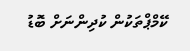ކޭމްޕްތަކުން ކުދިންނަށް ބޮޑު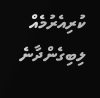ކުރިއެރުމެއް ލިބިގެންދާނެ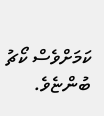ކަމަށްވެސް ކޯޗު ބުންޏެވެ.